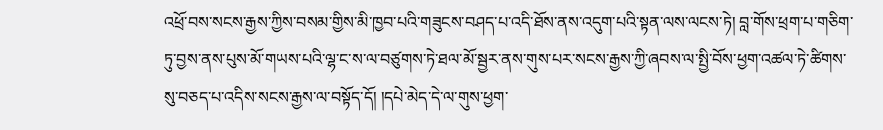འཕྲོ་བས་སངས་རྒྱས་ཀྱིས་བསམ་གྱིས་མི་ཁྱབ་པའི་གཟུངས་བཤད་པ་འདི་ཐོས་ནས་འདུག་པའི་སྟན་ལས་ལངས་ཏེ། བླ་གོས་ཕྲག་པ་གཅིག་ཏུ་བྱས་ནས་པུས་མོ་གཡས་པའི་ལྷ་ང་ས་ལ་བཙུགས་ཏེ་ཐལ་མོ་སྦྱར་ནས་གུས་པར་སངས་རྒྱས་ཀྱི་ཞབས་ལ་སྤྱི་བོས་ཕྱག་འཚལ་ཏེ་ཚིགས་སུ་བཅད་པ་འདིས་སངས་རྒྱས་ལ་བསྟོད་དོ། །དཔེ་མེད་དེ་ལ་གུས་ཕྱག་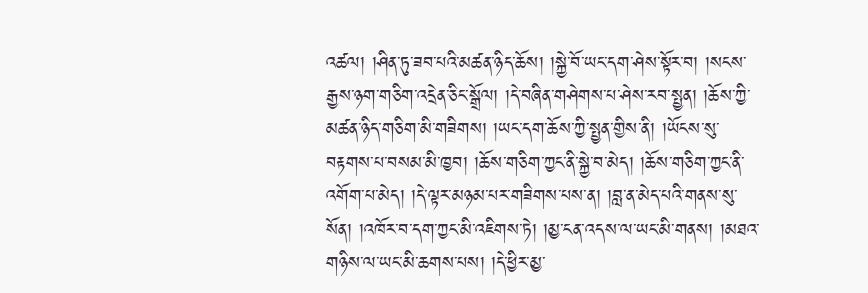འཚལ། །ཤིན་ཏུ་ཟབ་པའི་མཚན་ཉིད་ཆོས། །སྐྱེ་བོ་ཡང་དག་ཤེས་སྟོར་བ། །སངས་རྒྱས་ཉག་གཅིག་འདྲེན་ཅིང་སྒྲོལ། །དེ་བཞིན་གཤེགས་པ་ཤེས་རབ་སྤྱན། །ཆོས་ཀྱི་མཚན་ཉིད་གཅིག་མི་གཟིགས། །ཡང་དག་ཆོས་ཀྱི་སྤྱན་གྱིས་ནི། །ཡོངས་སུ་བརྟགས་པ་བསམ་མི་ཁྱབ། །ཆོས་གཅིག་ཀྱང་ནི་སྐྱེ་བ་མེད། །ཆོས་གཅིག་ཀྱང་ནི་འགོག་པ་མེད། །དེ་ལྟར་མཉམ་པར་གཟིགས་པས་ན། །བླ་ན་མེད་པའི་གནས་སུ་སོན། །འཁོར་བ་དག་ཀྱང་མི་འཇིགས་ཏེ། །མྱ་ངན་འདས་ལ་ཡང་མི་གནས། །མཐའ་གཉིས་ལ་ཡང་མི་ཆགས་པས། །དེ་ཕྱིར་མྱ་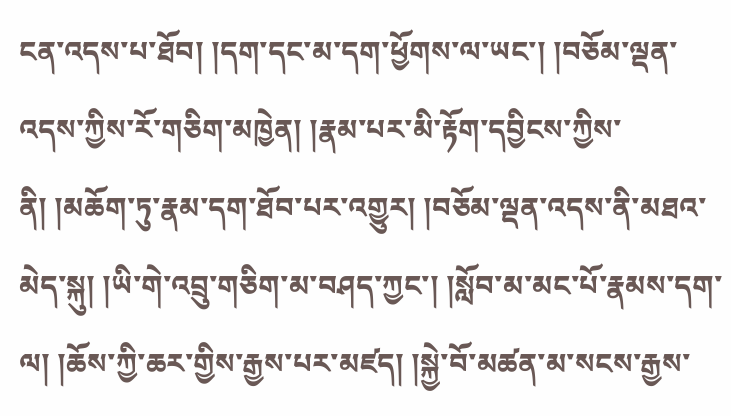ངན་འདས་པ་ཐོབ། །དག་དང་མ་དག་ཕྱོགས་ལ་ཡང་། །བཅོམ་ལྡན་འདས་ཀྱིས་རོ་གཅིག་མཁྱེན། །རྣམ་པར་མི་རྟོག་དབྱིངས་ཀྱིས་ནི། །མཆོག་ཏུ་རྣམ་དག་ཐོབ་པར་འགྱུར། །བཅོམ་ལྡན་འདས་ནི་མཐའ་མེད་སྐུ། །ཡི་གེ་འབྲུ་གཅིག་མ་བཤད་ཀྱང་། །སློབ་མ་མང་པོ་རྣམས་དག་ལ། །ཆོས་ཀྱི་ཆར་གྱིས་རྒྱས་པར་མཛད། །སྐྱེ་བོ་མཚན་མ་སངས་རྒྱས་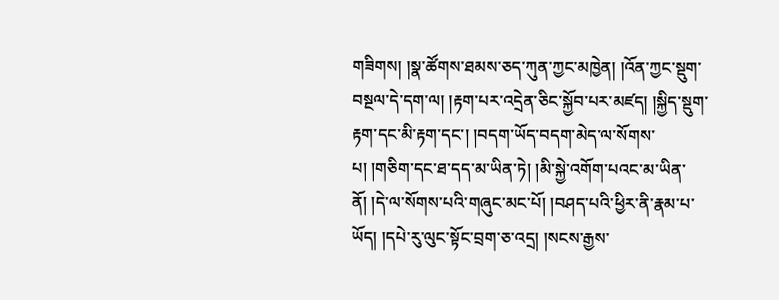གཟིགས། །སྣ་ཚོགས་ཐམས་ཅད་ཀུན་ཀྱང་མཁྱེན། །འོན་ཀྱང་སྡུག་བསྔལ་དེ་དག་ལ། །རྟག་པར་འདྲེན་ཅིང་སྐྱོབ་པར་མཛད། །སྐྱིད་སྡུག་རྟག་དང་མི་རྟག་དང་། །བདག་ཡོད་བདག་མེད་ལ་སོགས་པ། །གཅིག་དང་ཐ་དད་མ་ཡིན་ཏེ། །མི་སྐྱེ་འགོག་པའང་མ་ཡིན་ནོ། །དེ་ལ་སོགས་པའི་གཞུང་མང་པོ། །བཤད་པའི་ཕྱིར་ནི་རྣམ་པ་ཡོད། །དཔེ་རུ་ལུང་སྟོང་བྲག་ཅ་འདྲ། །སངས་རྒྱས་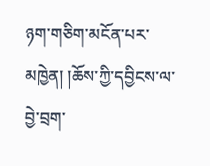ཉག་གཅིག་མངོན་པར་མཁྱེན། །ཆོས་ཀྱི་དབྱིངས་ལ་བྱེ་བྲག་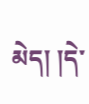མེད། །དེ་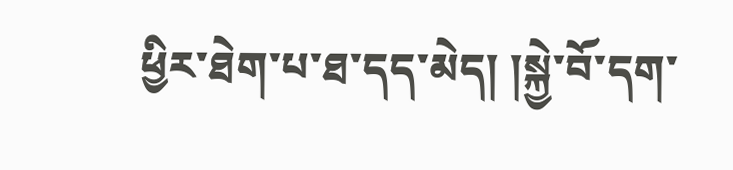ཕྱིར་ཐེག་པ་ཐ་དད་མེད། །སྐྱེ་བོ་དག་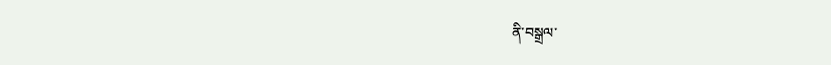ནི་བསྒྲལ་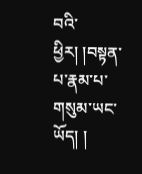བའི་ཕྱིར། །བསྟན་པ་རྣམ་པ་གསུམ་ཡང་ཡོད། །